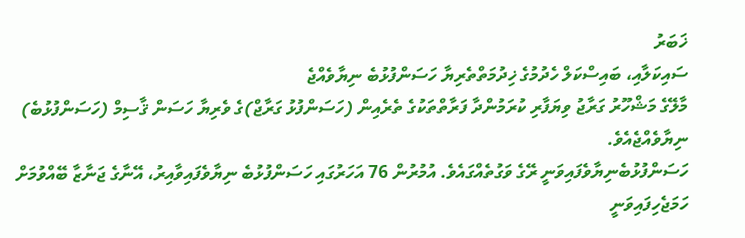ޚަބަރު
ސައިކަލާއި، ބައިސްކަލް ހެދުމުގެ ޚިދުމަތްތެރިޔާ ހަސަންފުޅުބެ ނިޔާވެއްޖެ
މާލޭގެ މަޝްހޫރު ގަރާޖު ވިޔަފާރި ކުރަމުންދާ ފަރާތްތަކުގެ ތެރެއިން (ހަސަންފުޅު ގަރާޖް)ގެ ވެރިޔާ ހަސަން ޤާސިމް (ހަސަންފުޅުބެ) ނިޔާވެއްޖެއެވެ.
ހަސަންފުޅުބެނިޔާވެފައިވަނީ ރޭގެ ވަގުތެއްގައެވެ. އުމުރުން 76 އަހަރުގައި ހަސަންފުޅުބެ ނިޔާވެފައިވާއިރު، އޭނާގެ ޖަނާޒާ ބޭއްވުމަށް ހަމަޖެހިފައިވަނީ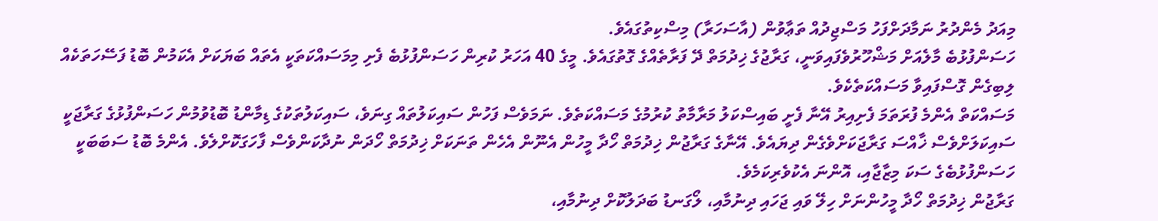މިއަދު މެންދުރު ނަމާދަށްފަހު މަސްޖިދުއް ތަޢާވުން (އާސަހަރާ) މިސްކިތުގައެވެ.
ހަސަންފުޅުބެ މާލެއަށް މަޝްހޫރުވެފައިވަނީ، ގަރާޖުގެ ޚިދުމަތް ދޭ ފަރާތެއްގެ ގޮތުގައެވެ. މީގެ 40 އަހަރު ކުރިން ހަސަންފުޅުބެ ފެށި މިމަސައްކަތަކީ އެތައް ބަޔަކަށް އެކަމުން ބޮޑު ފަސޭހަތަކެއް ލިބިގެން ގޮސްފައިވާ މަސައްކަތެކެވެ.
މަސައްކަތް އެންމެ ފުރަތަމަ ފެށިއިރު އޭނާ ފެށީ ބައިސްކަލު މަރާމާތު ކުރުމުގެ މަސައްކަތެވެ. ނަމަވެސް ފަހުން ސައިކަލުތައް ގިނަވެ، ސައިކަލުތަކުގެ ޑިމާންޑު ބޮޑުވުމުން ހަސަންފުޅުގެ ގަރާޖަކީ ސައިކަލަށްވެސް ޚާއްސަ ގަރާޖަކަށްވެގެން ދިޔައެވެ. އޭނާގެ ގަރާޖުން ޚިދުމަތް ހޯދާ މީހުން އެނޫން އެހެން ތަނަކަށް ޚިދުމަތް ހޯދަން ނުދާކަންވެސް ފާހަގަކޮށްލެވެ. އެންމެ ބޮޑު ސަބަބަކީ ހަސަންފުޅުބެގެ ސަކަ މިޒާޖާއި، އޮންނަ އެކުވެރިކަމެވެ.
ގަރާޖުން ޚިދުމަތް ހޯދާ މީހުންނަށް ހިލޭ ވައި ޖަހައި ދިނުމާއި، ލޯގަނޑު ބަދަލުކޮށް ދިނުމާއި،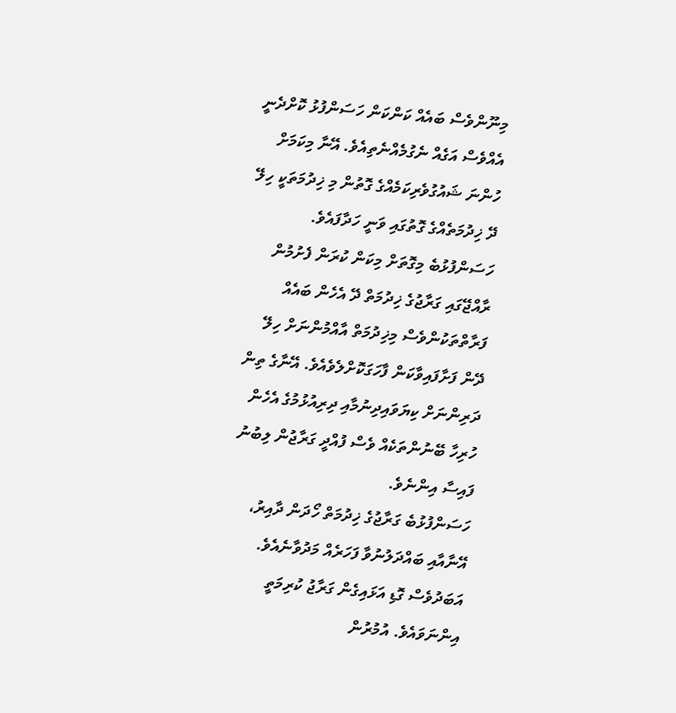މިނޫންވެސް ބައެއް ކަންކަން ހަސަންފުޅު ކޮށްދެނީ އެއްވެސް އަގެއް ނެގުމެއްނެތިއެވެ. އޭނާ މިކަމަށް ހުންނަ ޝައުގުވެރިކަމެއްގެ ގޮތުން މި ޚިދުމަތަކީ ހިލޭ ދޭ ޚިދުމަތެއްގެ ގޮތުގައި ވަނީ ހަދާފައެވެ. ހަސަންފުޅުބެ މިގޮތަށް މިކަން ކުރަން ފެށުމުން ރާއްޖޭގައި ގަރާޖުގެ ޚިދުމަތް ދޭ އެހެން ބައެއް ފަރާތްތަކުންވެސް މިޚިދުމަތް އާއްމުންނަށް ހިލޭ ދޭން ފަށާފައިވާކަން ފާހަގަކޮށްލެވެއެވެ. އޭނާގެ ތިން ދަރިންނަށް ކިޔަވައިދިނުމާއި ދިރިއުޅުމުގެ އެހެން ހުރިހާ ބޭނުންތަކެއް ވެސް ފުއްދީ ގަރާޖުން ލިބުނު ފައިސާ އިންނެވެ.
ހަސަންފުޅުބެ ގަރާޖުގެ ޚިދުމަތް ހޯދަން ދާއިރު، އޭނާއާއި ބައްދަލުނުވާ ފަހަރެއް މަދުވާނެއެވެ. އަބަދުވެސް ގޮޑި އަޅައިގެން ގަރާޖު ކުރިމަތީ އިންނަވައެވެ. އުމުރުން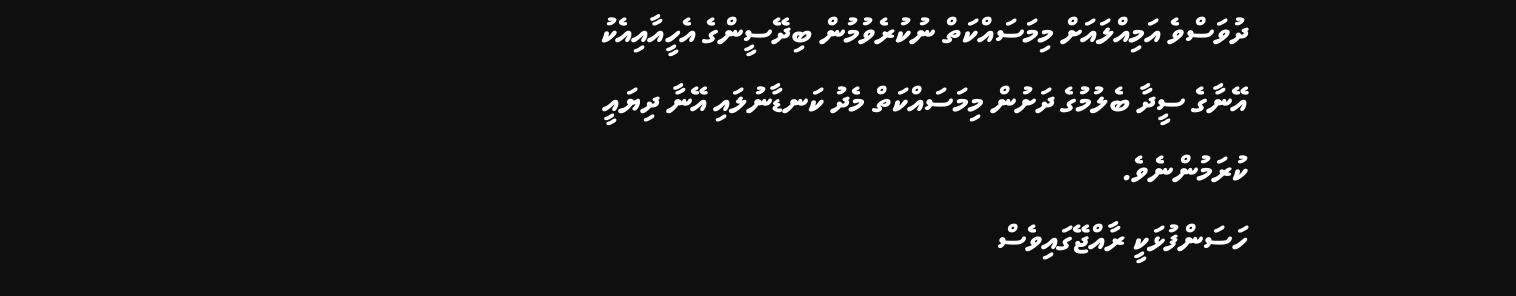ދުވަސްވެ އަމިއްލައަށް މިމަސައްކަތް ނުކުރެވުމުން ބިދޭސީންގެ އެހީއާއިއެކު އޭނާގެ ސީދާ ބެލުމުގެ ދަށުން މިމަސައްކަތް މެދު ކަނޑާނުލައި އޭނާ ދިޔައީ ކުރަމުންނެވެ.
ހަސަންފުޅަކީ ރާއްޖޭގައިވެސް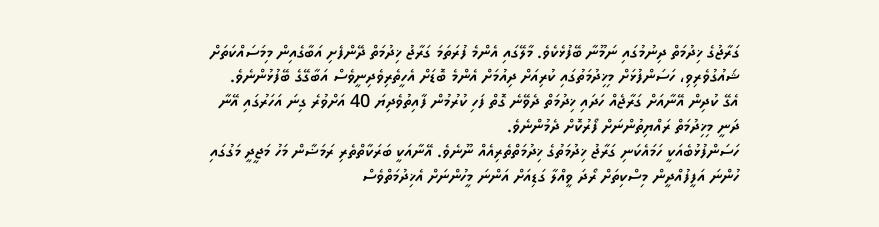ގަރާޖުގެ ޚިދުމަތް ދިނުމުގައި ނަމޫނާ ބޭފުޅެކެވެ. މާލޭގައި އެންމެ ފުރަތަމަ ގަރާޖު ޚިދުމަތް ދޭންފެށި އަބާގެއިން މިމަސައްކަތަށް ޝައުގުވެރިވި، ހަސަންފުޅަށް މިޚިދުމަތުގައި ކުރިއަށް ދިއުމަށް އެންމެ ބޮޑަށް އެހީތެރިވެދިނީވެސް އަބާގޭގެ ބޭފުޅުންނެވެ. އެގޭ ކުދިން އޭނާއަށް ގަރާޖެއް ހަދައި ޚިދުމަތް ދެވޭނެ ގޮތް ފަހި ކުރުމުން ފާއިތުވެދިޔަ 40 އަށްވުރެ ގިނަ އަހަރުގައި އޭނާ ދަނީ މިޚިދުމަތް ރައްޔިތުންނަށް ފޯރުކޮށް ދެމުންނެވެ.
ހަސަންފުޅުބެއަކީ ހަމައެކަނި ގަރާޖު ޚިދުމަތުގެ ޚިދުމަތްތެރިއެއް ނޫނެވެ. އޭނާއަކީ ބަރަކާތްތެރި ރަމަޟާން މަހު މަޖީދީ މަގުގައި ހުންނަ އަފީފުއްދީން މިސްކިތަށް ރޯދަ ވީއްލާ ގަޑިއަށް އަންނަ މީހުންނަށް އެޚިދުމަތްވެސް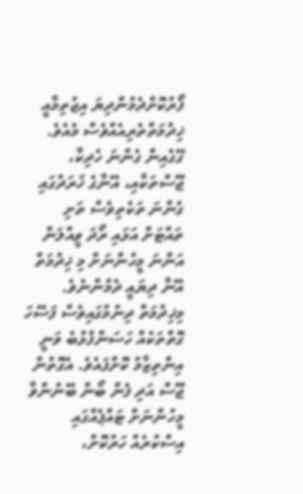ފޯރުކޮށްދެމުންދިޔަ އިޖުތިމާއީ ޚިދުމަތްތެރިއެއްވެސް މެއެވެ. ގޭގެއިން ގެންނަ ހެދިކާ، ޖޫސްތަކާއި، އޭނާގެ ޚަރަދުގައި ގެންނަ ތަކެތިވެސް ތަށި ތައްޓަށް އަޅައި ރޯދަ ވީއްލަން އަންނަ މީހުންނަށް މި ޚިދުމަތް އޭނާ ދިޔައީ ދެމުންނެވެ. މިޚިދުމަތް ދިނުމުގައިވެސް ފަސޭހަ ގޮތްތަކެއް ހަސަންފުޅުބެ ވަނީ އިންތިޒާމު ކޮށްފައެވެ. އެގޮތުން ޖޫސް އަދި ފެން ބޯން ބޭނުންވާ މީހުންނަށް ޓައްޕެއްގައި އިސްކުރެއް ހަރުކޮށް،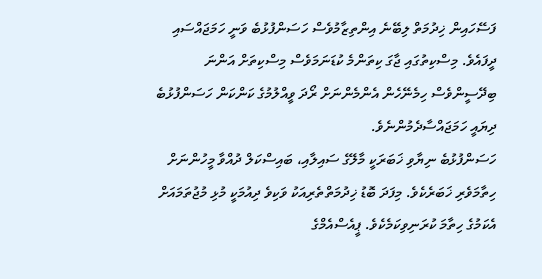ފަސޭހައިން ޚިދުމަތް ލިބޭނެ އިންތިޒާމުވެސް ހަސަންފުޅުބެ ވަނީ ހަމަޖައްސައި ދީފައެވެ. މިސްކިތުގައި ޖާގަ ކިތަންމެ ކުޑަނަމަވެސް މިސްކިތަށް އަންނަ ބިދޭސީންވެސް ހިމެނޭހެން އެންމެންނަށް ރޯދަ ވީއްލުމުގެ ކަންކަން ހަސަންފުޅުބެ ދިޔައީ ހަމަޖައްސާދެމުންނެވެ.
ހަސަންފުޅުބެ ނިޔާވި ޚަބަރަކީ މާލޭގެ ސައިލާއި، ބައިސްކަލް ދުއްވާ މީހުންނަށް ހިތާމަވެރި ޚަބަރެކެވެ. މިފަދަ ބޮޑު ޚިދުމަތްތެރިއަކު ވަކިވެ ދިއުމަކީ މުޅި މުޖުތަމައަށް އެކަމުގެ ހިތާމަ ކުރަނިވިކަމެކެވެ. ޕީއެސްއެމްގެ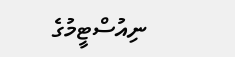ނިއުސްޓީމުގެ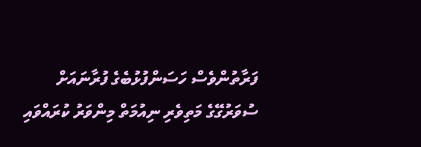ފަރާތުންވެސް ހަސަންފުޅުބެގެ ފުރާނައަށް ސުވަރުގޭގެ މަތިވެރި ނިއުމަތް މިންވަރު ކުރައްވައި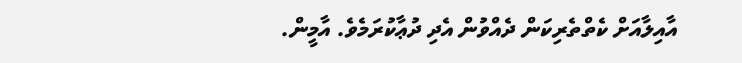އާއިލާއަށް ކެތްތެރިކަން ދެއްވުން އެދި ދުޢާކުރަމެވެ. އާމީން.